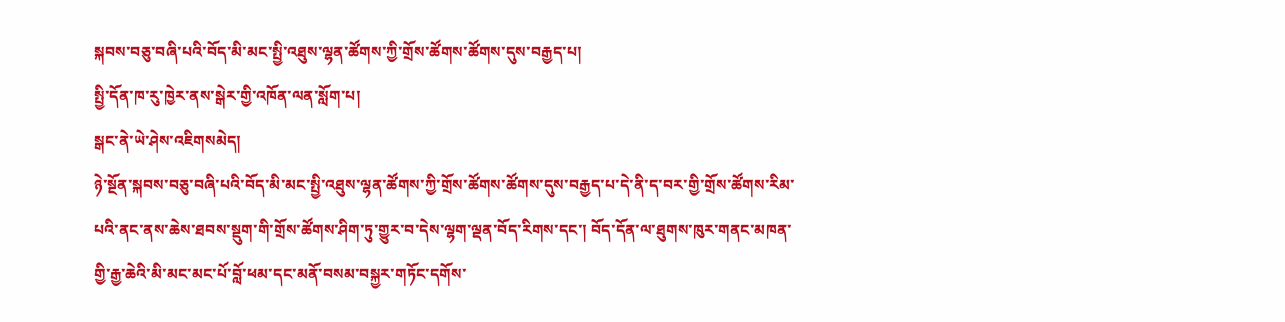སྐབས་བཅུ་བཞི་པའི་བོད་མི་མང་སྤྱི་འཐུས་ལྷན་ཚོགས་ཀྱི་གྲོས་ཚོགས་ཚོགས་དུས་བརྒྱད་པ།
སྤྱི་དོན་ཁ་རུ་ཁྱེར་ནས་སྒེར་གྱི་འཁོན་ལན་སློག་པ།
སྒང་ནེ་ཡེ་ཤེས་འཇིགསམེད།
ཉེ་སྔོན་སྐབས་བཅུ་བཞི་པའི་བོད་མི་མང་སྤྱི་འཐུས་ལྷན་ཚོགས་ཀྱི་གྲོས་ཚོགས་ཚོགས་དུས་བརྒྱད་པ་དེ་ནི་ད་བར་གྱི་གྲོས་ཚོགས་རིམ་པའི་ནང་ནས་ཆེས་ཐབས་སྡུག་གི་གྲོས་ཚོགས་ཤིག་ཏུ་གྱུར་བ་དེས་ལྷག་ལྡན་བོད་རིགས་དང་། བོད་དོན་ལ་ཐུགས་ཁུར་གནང་མཁན་གྱི་རྒྱ་ཆེའི་མི་མང་མང་པོ་བློ་ཕམ་དང་མནོ་བསམ་བསྐྱར་གཏོང་དགོས་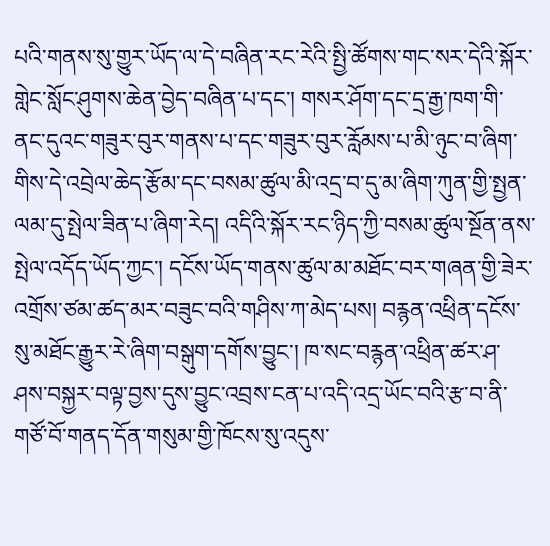པའི་གནས་སུ་གྱུར་ཡོད་ལ་དེ་བཞིན་རང་རེའི་སྤྱི་ཚོགས་གང་སར་དེའི་སྐོར་གླེང་སློང་ཤུགས་ཆེན་བྱེད་བཞིན་པ་དང་། གསར་ཤོག་དང་དྲ་རྒྱ་ཁག་གི་ནང་དུའང་གཟུར་བུར་གནས་པ་དང་གཟུར་བུར་རློམས་པ་མི་ཉུང་བ་ཞིག་གིས་དེ་འབྲེལ་ཆེད་རྩོམ་དང་བསམ་ཚུལ་མི་འདྲ་བ་དུ་མ་ཞིག་ཀུན་གྱི་སྤྱན་ལམ་དུ་སྤེལ་ཟིན་པ་ཞིག་རེད། འདིའི་སྐོར་རང་ཉིད་ཀྱི་བསམ་ཚུལ་སྔོན་ནས་སྤེལ་འདོད་ཡོད་ཀྱང་། དངོས་ཡོད་གནས་ཚུལ་མ་མཐོང་བར་གཞན་གྱི་ཟེར་འགྲོས་ཙམ་ཚད་མར་བཟུང་བའི་གཤིས་ཀ་མེད་པས། བརྙན་འཕྲིན་དངོས་སུ་མཐོང་རྒྱུར་རེ་ཞིག་བསྒུག་དགོས་བྱུང་། ཁ་སང་བརྙན་འཕྲིན་ཚར་ཤ་ཤས་བསྐྱར་བལྟ་བྱས་དུས་བྱུང་འབྲས་ངན་པ་འདི་འདྲ་ཡོང་བའི་རྩ་བ་ནི་གཙོ་བོ་གནད་དོན་གསུམ་གྱི་ཁོངས་སུ་འདུས་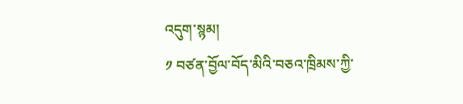འདུག་སྙམ།
༡ བཙན་བྱོལ་བོད་མིའི་བཅའ་ཁྲིམས་ཀྱི་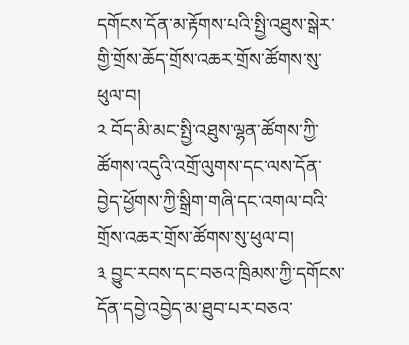དགོངས་དོན་མ་རྟོགས་པའི་སྤྱི་འཐུས་སྒེར་གྱི་གྲོས་ཆོད་གྲོས་འཆར་གྲོས་ཚོགས་སུ་ཕུལ་བ།
༢ བོད་མི་མང་སྤྱི་འཐུས་ལྷན་ཚོགས་ཀྱི་ཚོགས་འདུའི་འགྲོ་ལུགས་དང་ལས་དོན་བྱེད་ཕྱོགས་ཀྱི་སྒྲིག་གཞི་དང་འགལ་བའི་གྲོས་འཆར་གྲོས་ཚོགས་སུ་ཕུལ་བ།
༣ བྱུང་རབས་དང་བཅའ་ཁྲིམས་ཀྱི་དགོངས་དོན་དབྱེ་འབྱེད་མ་ཐུབ་པར་བཅའ་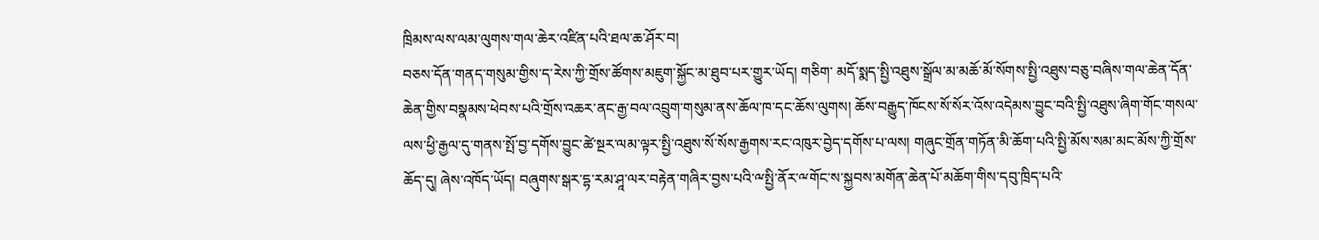ཁྲིམས་ལས་ལམ་ལུགས་གལ་ཆེར་འཛིན་པའི་ཐལ་ཆ་ཤོར་བ།
བཅས་དོན་གནད་གསུམ་གྱིས་ད་རེས་ཀྱི་གྲོས་ཚོགས་མཇུག་སྐྱོང་མ་ཐུབ་པར་གྱུར་ཡོད། གཅིག་ མདོ་སྨད་སྤྱི་འཐུས་སྒྲོལ་མ་མཆོ་མོ་སོགས་སྤྱི་འཐུས་བཅུ་བཞིས་གལ་ཆེན་དོན་ཆེན་གྱིས་བསྣམས་ཕེབས་པའི་གྲོས་འཆར་ནང་རྒྱ་བལ་འབྲུག་གསུམ་ནས་ཆོལ་ཁ་དང་ཆོས་ལུགས། ཆོས་བརྒྱུད་ཁོངས་སོ་སོར་འོས་འདེམས་བྱུང་བའི་སྤྱི་འཐུས་ཞིག་གོང་གསལ་ལས་ཕྱི་རྒྱལ་དུ་གནས་སྤོ་བྱ་དགོས་བྱུང་ཚེ་སྔར་ལམ་ལྟར་སྤྱི་འཐུས་སོ་སོས་རྒྱགས་རང་འཁུར་བྱེད་དགོས་པ་ལས། གཞུང་གྲོན་གཏོན་མི་ཆོག་པའི་སྤྱི་མོས་སམ་མང་མོས་ཀྱི་གྲོས་ཆོད་དུ། ཞེས་འཁོད་ཡོད། བཞུགས་སྒར་དྷ་རམ་ཤཱ་ལར་བརྟེན་གཞིར་བྱས་པའི་ྋསྤྱི་ནོར་ྋགོང་ས་སྐྱབས་མགོན་ཆེན་པོ་མཆོག་གིས་དབུ་ཁྲིད་པའི་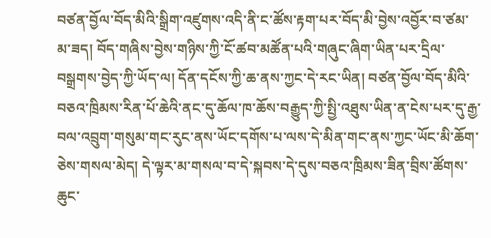བཙན་བྱོལ་བོད་མིའི་སྒྲིག་འཛུགས་འདི་ནི་ང་ཚོས་རྟག་པར་བོད་མི་བྱེས་འབྱོར་བ་ཙམ་མ་ཟད། བོད་གཞིས་བྱེས་གཉིས་ཀྱི་ངོ་ཚབ་མཚོན་པའི་གཞུང་ཞིག་ཡིན་པར་དྲིལ་བསྒྲགས་བྱེད་ཀྱི་ཡོད་ལ། དོན་དངོས་ཀྱི་ཆ་ནས་ཀྱང་དེ་རང་ཡིན། བཙན་བྱོལ་བོད་མིའི་བཅའ་ཁྲིམས་རིན་པོ་ཆེའི་ནང་དུ་ཆོལ་ཁ་ཆོས་བརྒྱུད་ཀྱི་སྤྱི་འཐུས་ཡིན་ན་ངེས་པར་དུ་རྒྱ་བལ་འབྲུག་གསུམ་གང་རུང་ནས་ཡོང་དགོས་པ་ལས་དེ་མིན་གང་ནས་ཀྱང་ཡོང་མི་ཆོག་ཅེས་གསལ་མེད། དེ་ལྟར་མ་གསལ་བ་དེ་སྐབས་དེ་དུས་བཅའ་ཁྲིམས་ཟིན་བྲིས་ཚོགས་ཆུང་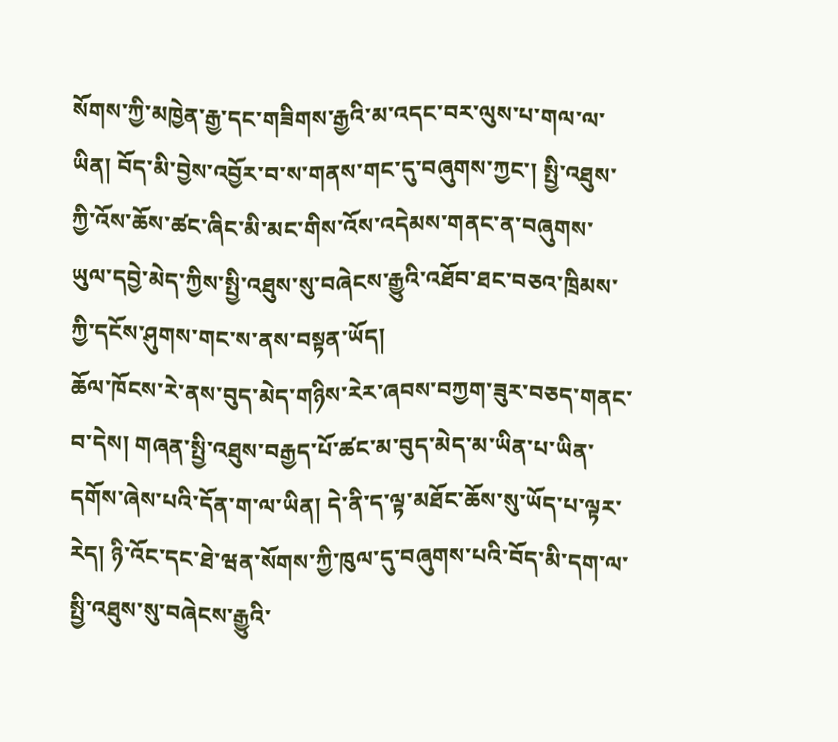སོགས་ཀྱི་མཁྱེན་རྒྱ་དང་གཟིགས་རྒྱའི་མ་འདང་བར་ལུས་པ་གལ་ལ་ཡིན། བོད་མི་བྱེས་འབྱོར་བ་ས་གནས་གང་དུ་བཞུགས་ཀྱང་། སྤྱི་འཐུས་ཀྱི་འོས་ཆོས་ཚང་ཞིང་མི་མང་གིས་འོས་འདེམས་གནང་ན་བཞུགས་ཡུལ་དབྱེ་མེད་ཀྱིས་སྤྱི་འཐུས་སུ་བཞེངས་རྒྱུའི་འཐོབ་ཐང་བཅའ་ཁྲིམས་ཀྱི་དངོས་ཤུགས་གང་ས་ནས་བསྟན་ཡོད།
ཆོལ་ཁོངས་རེ་ནས་བུད་མེད་གཉིས་རེར་ཞབས་བཀྱག་ཟུར་བཅད་གནང་བ་དེས། གཞན་སྤྱི་འཐུས་བརྒྱད་པོ་ཚང་མ་བུད་མེད་མ་ཡིན་པ་ཡིན་དགོས་ཞེས་པའི་དོན་ག་ལ་ཡིན། དེ་ནི་ད་ལྟ་མཐོང་ཆོས་སུ་ཡོད་པ་ལྟར་རེད། ཉི་འོང་དང་ཐེ་ཝན་སོགས་ཀྱི་ཁུལ་དུ་བཞུགས་པའི་བོད་མི་དག་ལ་སྤྱི་འཐུས་སུ་བཞེངས་རྒྱུའི་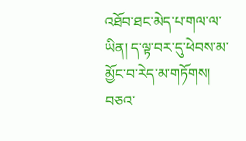འཐོབ་ཐང་མེད་པ་གལ་ལ་ཡིན། ད་ལྟ་བར་དུ་ཕེབས་མ་མྱོང་བ་རེད་མ་གཏོགས། བཅའ་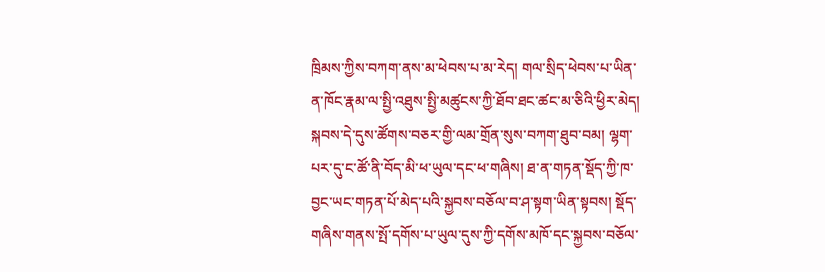ཁྲིམས་ཀྱིས་བཀག་ནས་མ་ཕེབས་པ་མ་རེད། གལ་སྲིད་ཕེབས་པ་ཡིན་ན་ཁོང་རྣམ་ལ་སྤྱི་འཐུས་སྤྱི་མཚུངས་ཀྱི་ཐོབ་ཐང་ཚང་མ་ཅིའི་ཕྱིར་མེད། སྐབས་དེ་དུས་ཚོགས་བཅར་གྱི་ལམ་གྲོན་སུས་བཀག་ཐུབ་བམ། ལྷག་པར་དུ་ང་ཚོ་ནི་བོད་མི་ཕ་ཡུལ་དང་ཕ་གཞིས། ཐ་ན་གཏན་སྡོད་ཀྱི་ཁ་བྱང་ཡང་གཏན་པོ་མེད་པའི་སྐྱབས་བཅོལ་བ་ཤ་སྟག་ཡིན་སྟབས། སྡོད་གཞིས་གནས་སྤོ་དགོས་པ་ཡུལ་དུས་ཀྱི་དགོས་མཁོ་དང་སྐྱབས་བཅོལ་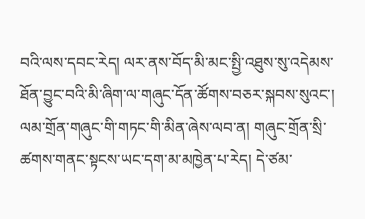བའི་ལས་དབང་རེད། ལར་ནས་བོད་མི་མང་སྤྱི་འཐུས་སུ་འདེམས་ཐོན་བྱུང་བའི་མི་ཞིག་ལ་གཞུང་དོན་ཚོགས་བཅར་སྐབས་སུའང་། ལམ་གྲོན་གཞུང་གི་གཏང་གི་མིན་ཞེས་ལབ་ན། གཞུང་གྲོན་སྲི་ཚགས་གནང་སྟངས་ཡང་དག་མ་མཁྱེན་པ་རེད། དེ་ཙམ་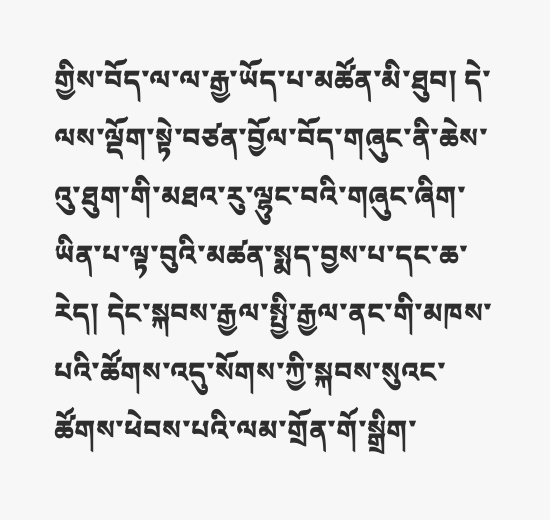གྱིས་བོད་ལ་ལ་རྒྱ་ཡོད་པ་མཚོན་མི་ཐུབ། དེ་ལས་ལྡོག་སྟེ་བཙན་བྱོལ་བོད་གཞུང་ནི་ཆེས་འུ་ཐུག་གི་མཐའ་རུ་ལྷུང་བའི་གཞུང་ཞིག་ཡིན་པ་ལྟ་བུའི་མཚན་སྨད་བྱས་པ་དང་ཆ་རེད། དེང་སྐབས་རྒྱལ་སྤྱི་རྒྱལ་ནང་གི་མཁས་པའི་ཚོགས་འདུ་སོགས་ཀྱི་སྐབས་སུའང་ཚོགས་ཕེབས་པའི་ལམ་གྲོན་གོ་སྒྲིག་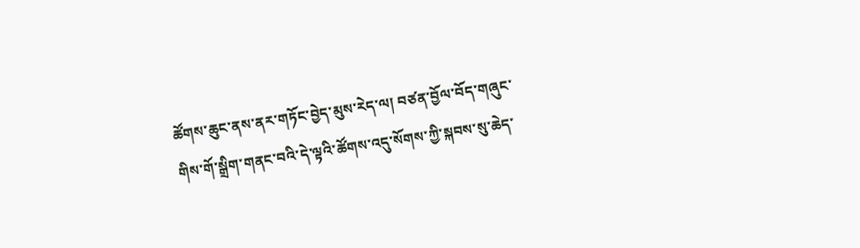ཚོགས་ཆུང་ནས་ནར་གཏོང་བྱེད་མུས་རེད་ལ། བཙན་བྱོལ་བོད་གཞུང་གིས་གོ་སྒྲིག་གནང་བའི་དེ་ལྟའི་ཚོགས་འདུ་སོགས་ཀྱི་སྐབས་སུ་ཆེད་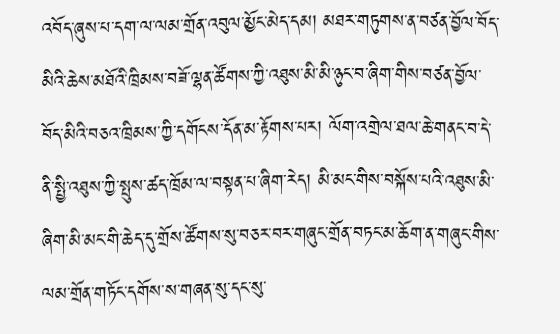འབོད་ཞུས་པ་དག་ལ་ལམ་གྲོན་འབུལ་མྱོང་མེད་དམ། མཐར་གཏུགས་ན་བཙན་བྱོལ་བོད་མིའི་ཆེས་མཐོའི་ཁྲིམས་བཟོ་ལྷན་ཚོགས་ཀྱི་འཐུས་མི་མི་ཉུང་བ་ཞིག་གིས་བཙན་བྱོལ་བོད་མིའི་བཅའ་ཁྲིམས་ཀྱི་དགོངས་དོན་མ་རྟོགས་པར། ལོག་འགྲེལ་ཐལ་ཆེ་གནང་བ་དེ་ནི་སྤྱི་འཐུས་ཀྱི་སྤུས་ཚད་ཁྲོམ་ལ་བསྟན་པ་ཞིག་རེད། མི་མང་གིས་བསྐོས་པའི་འཐུས་མི་ཞིག་མི་མང་གི་ཆེད་དུ་གྲོས་ཚོགས་སུ་བཅར་བར་གཞུང་གྲོན་བཏང་མ་ཆོག་ན་གཞུང་གིས་ལམ་གྲོན་གཏོང་དགོས་ས་གཞན་སུ་དང་སུ་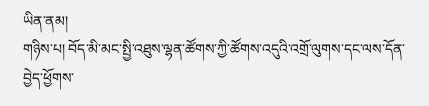ཡིན་ནམ།
གཉིས་པ། བོད་མི་མང་སྤྱི་འཐུས་ལྷན་ཚོགས་ཀྱི་ཚོགས་འདུའི་འགྲོ་ལུགས་དང་ལས་དོན་བྱེད་ཕྱོགས་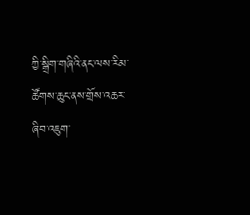ཀྱི་སྒྲིག་གཞིའི་ནང་ལས་རིམ་ཚོགས་ཆུང་ནས་གྲོས་འཆར་ཞིབ་འཇུག་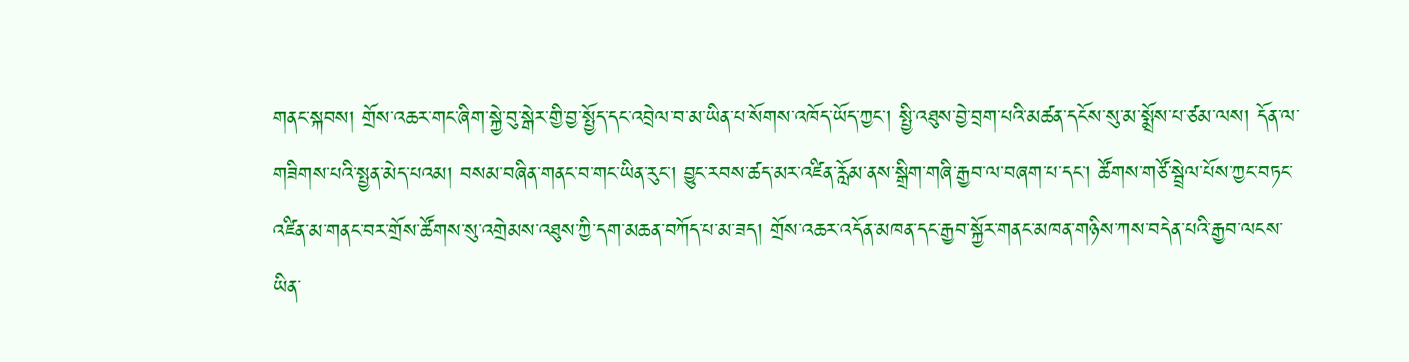གནང་སྐབས། གྲོས་འཆར་གང་ཞིག་སྐྱེ་བུ་སྒེར་གྱི་བྱ་སྤྱོད་དང་འབྲེལ་བ་མ་ཡིན་པ་སོགས་འཁོད་ཡོད་ཀྱང་། སྤྱི་འཐུས་བྱེ་བྲག་པའི་མཚན་དངོས་སུ་མ་སྨྲོས་པ་ཙམ་ལས། དོན་ལ་གཟིགས་པའི་སྤྱན་མེད་པའམ། བསམ་བཞིན་གནང་བ་གང་ཡིན་རུང་། བྱུང་རབས་ཚད་མར་འཛིན་རློམ་ནས་སྒྲིག་གཞི་རྒྱབ་ལ་བཞག་པ་དང་། ཚོགས་གཙོ་སྦྲེལ་པོས་ཀྱང་བཏང་འཛིན་མ་གནང་བར་གྲོས་ཚོགས་སུ་འགྲེམས་འཐུས་ཀྱི་དག་མཆན་བཀོད་པ་མ་ཟད། གྲོས་འཆར་འདོན་མཁན་དང་རྒྱབ་སྐྱོར་གནང་མཁན་གཉིས་ཀས་བདེན་པའི་རྒྱབ་ལངས་ཡིན་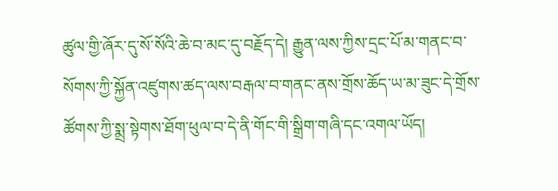ཚུལ་གྱི་ཞོར་དུ་སོ་སོའི་ཆེ་བ་མང་དུ་བརྗོད་དེ། རྒྱུན་ལས་ཀྱིས་དྲང་པོ་མ་གནང་བ་སོགས་ཀྱི་སྐྱོན་འཛུགས་ཚད་ལས་བརྒལ་བ་གནང་ནས་གྲོས་ཆོད་ཡ་མ་ཟུང་དེ་གྲོས་ཚོགས་ཀྱི་སྨྲ་སྟེགས་ཐོག་ཕུལ་བ་དེ་ནི་གོང་གི་སྒྲིག་གཞི་དང་འགལ་ཡོད།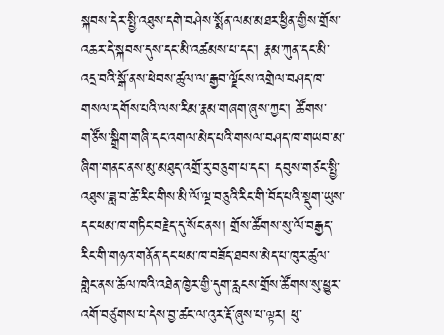སྐབས་དེར་སྤྱི་འཐུས་དགེ་བཤེས་སྨོན་ལམ་མཐར་ཕྱིན་གྱིས་གྲོས་འཆར་དེ་སྐབས་དུས་དང་མི་འཚམས་པ་དང་། རྣམ་ཀུན་དང་མི་འདྲ་བའི་སྒོ་ནས་ཕེབས་ཚུལ་ལ་རྒྱབ་ལྗོངས་འགྲེལ་བཤད་ཁ་གསལ་དགོས་པའི་ལས་རིམ་རྣམ་གཞག་ཞུས་ཀྱང་། ཚོགས་གཙོས་སྒྲིག་གཞི་དང་འགལ་མེད་པའི་གསལ་བཤད་ཁ་གཡབ་མ་ཞིག་གནང་ནས་མུ་མཐུད་འགྲོ་རུ་བཅུག་པ་དང་། དབུས་གཙང་སྤྱི་འཐུས་ཟླ་བ་ཚེ་རིང་གིས་མི་ལོ་ལྔ་བཅུའི་རིང་གི་བོད་པའི་སྡུག་ཡུས་དང་ཕམ་ཁ་གཏིང་བརྗེད་དུ་སོང་ནས། གྲོས་ཚོགས་སུ་ལོ་བརྒྱད་རིང་གི་གཉའ་གནོན་དང་ཕམ་ཁ་བཟོད་ཐབས་མེད་པ་ཁུར་ཚུལ་གླེང་ནས་ཆོལ་ཁའི་འཐེན་ཁྱེར་གྱི་དུག་རླངས་གྲོས་ཚོགས་སུ་ཕྱུར་འགོ་བཙུགས་པ་དེས་བྱ་ཚང་ལ་འུར་རྡོ་ཞུས་པ་ལྟར། ཕུ་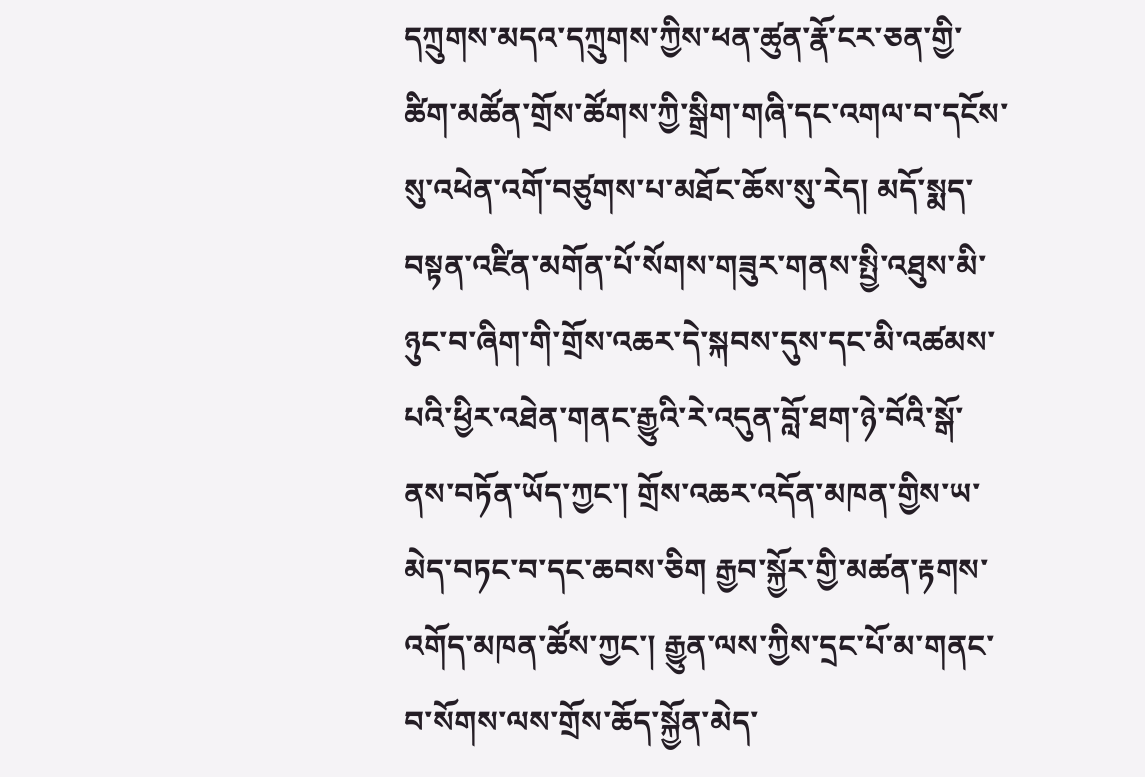དཀྲུགས་མདའ་དཀྲུགས་ཀྱིས་ཕན་ཚུན་རྣོ་ངར་ཅན་གྱི་ཚིག་མཚོན་གྲོས་ཚོགས་ཀྱི་སྒྲིག་གཞི་དང་འགལ་བ་དངོས་སུ་འཕེན་འགོ་བཙུགས་པ་མཐོང་ཆོས་སུ་རེད། མདོ་སྨད་བསྟན་འཛིན་མགོན་པོ་སོགས་གཟུར་གནས་སྤྱི་འཐུས་མི་ཉུང་བ་ཞིག་གི་གྲོས་འཆར་དེ་སྐབས་དུས་དང་མི་འཚམས་པའི་ཕྱིར་འཐེན་གནང་རྒྱུའི་རེ་འདུན་བློ་ཐག་ཉེ་བོའི་སྒོ་ནས་བཏོན་ཡོད་ཀྱང་། གྲོས་འཆར་འདོན་མཁན་གྱིས་ཡ་མེད་བཏང་བ་དང་ཆབས་ཅིག རྒྱབ་སྐྱོར་གྱི་མཚན་རྟགས་འགོད་མཁན་ཚོས་ཀྱང་། རྒྱུན་ལས་ཀྱིས་དྲང་པོ་མ་གནང་བ་སོགས་ལས་གྲོས་ཆོད་སྐྱོན་མེད་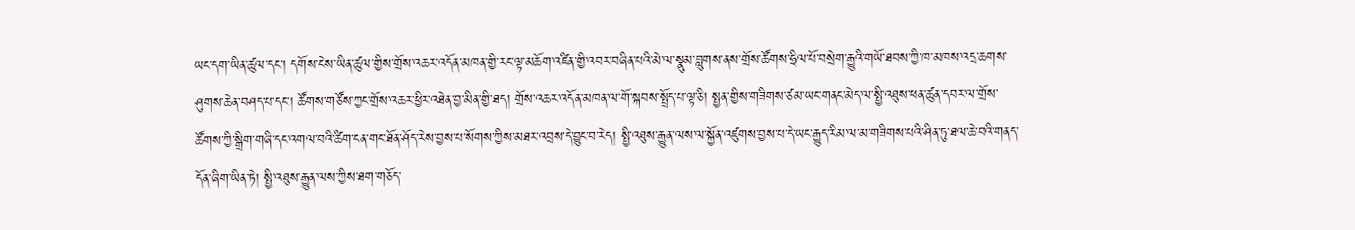ཡང་དག་ཡིན་ཚུལ་དང་། དགོས་ངེས་ཡིན་ཚུལ་གྱིས་གྲོས་འཆར་འདོན་མཁན་གྱི་རང་ལྟ་མཆོག་འཛིན་གྱི་འབར་བཞིན་པའི་མེ་ལ་སྣུམ་བླུགས་ནས་གྲོས་ཚོགས་ཧྲིལ་པོ་བསྲེག་རྒྱུའི་གཡོ་ཐབས་ཀྱི་ཁ་མཁས་འདྲ་ཆགས་ཤུགས་ཆེན་བཤད་པ་དང་། ཚོགས་གཙོས་ཀྱང་གྲོས་འཆར་ཕྱིར་འཐེན་བྱ་མིན་གྱི་ཐད། གྲོས་འཆར་འདོན་མཁན་ལ་གོ་སྐབས་སྤྲོད་པ་ལྟ་ཅི། སྤྱན་གྱིས་གཟིགས་ཙམ་ཡང་གནང་མེད་ལ་སྤྱི་འཐུས་ཕན་ཚུན་དབར་ལ་གྲོས་ཚོགས་ཀྱི་སྒྲིག་གཞི་དང་འགལ་བའི་ཚིག་ངན་གང་ཐོན་ཤོད་རེས་བྱས་པ་སོགས་ཀྱིས་མཐར་འབྲས་དེ་བྱུང་བ་རེད། སྤྱི་འཐུས་རྒྱུན་ལས་ལ་སྐྱོན་འཛུགས་བྱས་པ་དེ་ཡང་རྒྱུད་རིམ་ལ་མ་གཟིགས་པའི་ཤིན་ཏུ་ཐལ་ཆེ་བའི་གནད་དོན་ཞིག་ཡིན་ཏེ། སྤྱི་འཐུས་རྒྱུན་ལས་ཀྱིས་ཐག་གཅོད་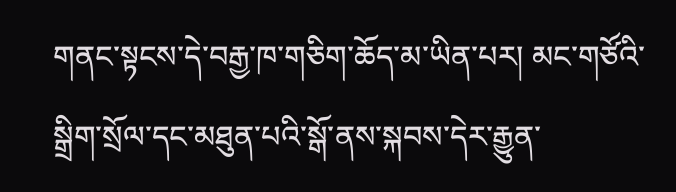གནང་སྟངས་དེ་བརྒྱ་ཁ་གཅིག་ཆོད་མ་ཡིན་པར། མང་གཙོའི་སྒྲིག་སྲོལ་དང་མཐུན་པའི་སྒོ་ནས་སྐབས་དེར་རྒྱུན་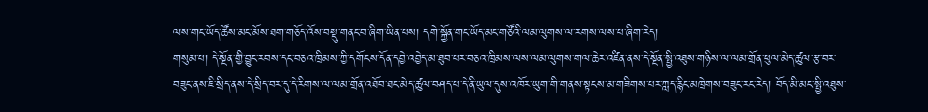ལས་གང་ཡོད་ཚོས་མང་མོས་ཐག་གཅོད་འོས་བསྡུ་གནང་བ་ཞིག་ཡིན་པས། དགེ་སྐྱོན་གང་ཡོད་མང་གཙོའི་ལམ་ལུགས་ལ་རགས་ལས་པ་ཞིག་རེད།
གསུམ་པ། དེ་སྔོན་གྱི་བྱུང་རབས་དང་བཅའ་ཁྲིམས་ཀྱི་དགོངས་དོན་དབྱེ་འབྱེད་མ་ཐུབ་པར་བཅའ་ཁྲིམས་ལས་ལམ་ལུགས་གལ་ཆེར་འཛིན་ནས་དེ་སྔོན་སྤྱི་འཐུས་གཉིས་ལ་ལམ་གྲོན་ཕུལ་མེད་ཚུལ་རྩ་བར་བཟུང་ནས་ཇི་སྲིད་ནས་དེ་སྲིད་བར་དུ་དེ་རིགས་ལ་ལམ་གྲོན་འཐོབ་ཐང་མེད་ཚུལ་བཤད་པ་དེ་ནི་ཡུལ་དུས་འཁོར་ཡུག་གི་གནས་སྟངས་མ་གཟིགས་པར་ཀླད་རྙིང་མཁྲེགས་བཟུང་རང་རེད། བོད་མི་མང་སྤྱི་འཐུས་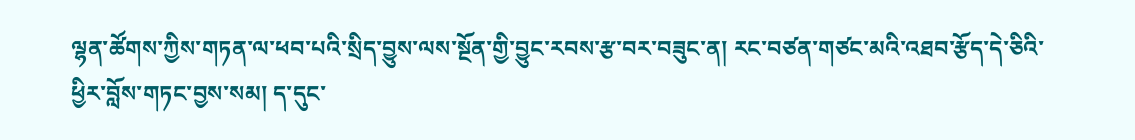ལྷན་ཚོགས་ཀྱིས་གཏན་ལ་ཕབ་པའི་སྲིད་བྱུས་ལས་སྔོན་གྱི་བྱུང་རབས་རྩ་བར་བཟུང་ན། རང་བཙན་གཙང་མའི་འཐབ་རྩོད་དེ་ཅིའི་ཕྱིར་བློས་གཏང་བྱས་སམ། ད་དུང་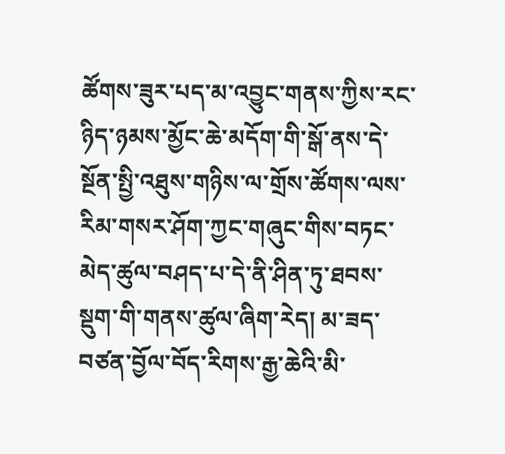ཚོགས་ཟུར་པད་མ་འབྱུང་གནས་ཀྱིས་རང་ཉིད་ཉམས་མྱོང་ཆེ་མདོག་གི་སྒོ་ནས་དེ་སྔོན་སྤྱི་འཐུས་གཉིས་ལ་གྲོས་ཚོགས་ལས་རིམ་གསར་ཤོག་ཀྱང་གཞུང་གིས་བཏང་མེད་ཚུལ་བཤད་པ་དེ་ནི་ཤིན་ཏུ་ཐབས་སྡུག་གི་གནས་ཚུལ་ཞིག་རེད། མ་ཟད་བཙན་བྱོལ་བོད་རིགས་རྒྱ་ཆེའི་མི་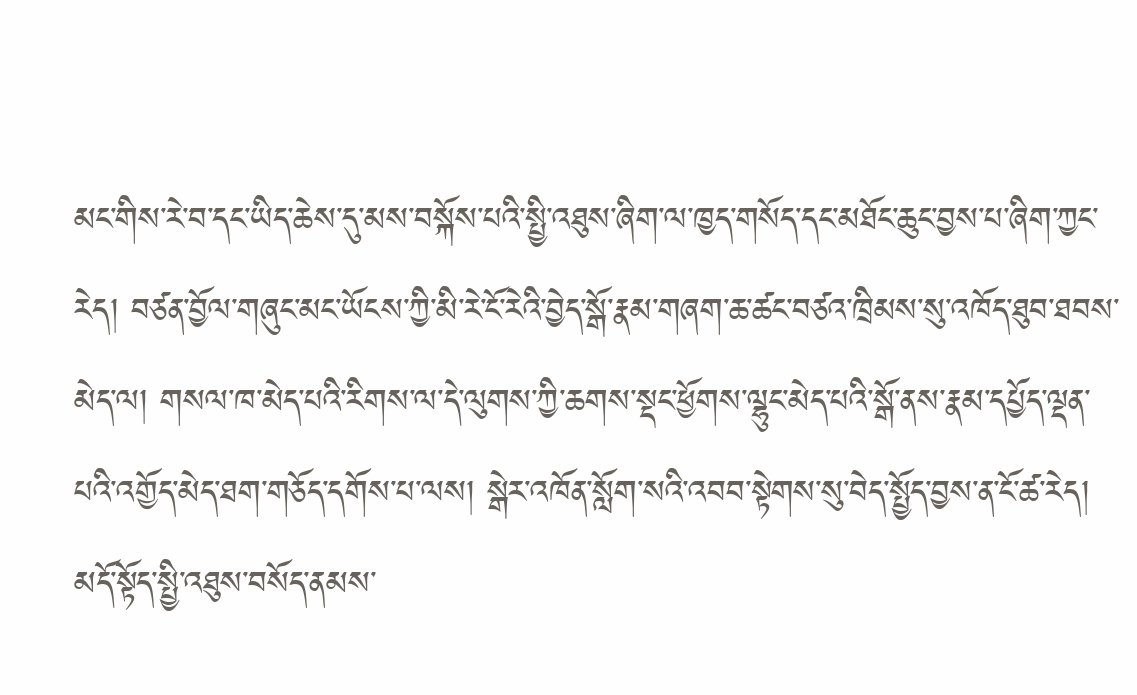མང་གིས་རེ་བ་དང་ཡིད་ཆེས་དུ་མས་བསྐོས་པའི་སྤྱི་འཐུས་ཞིག་ལ་ཁྱད་གསོད་དང་མཐོང་ཆུང་བྱས་པ་ཞིག་ཀྱང་རེད། བཙན་བྱོལ་གཞུང་མང་ཡོངས་ཀྱི་མི་རེ་ངོ་རེའི་བྱེད་སྒོ་རྣམ་གཞག་ཆ་ཚང་བཙའ་ཁྲིམས་སུ་འཁོད་ཐུབ་ཐབས་མེད་ལ། གསལ་ཁ་མེད་པའི་རིགས་ལ་དེ་ལུགས་ཀྱི་ཆགས་སྡང་ཕྱོགས་ལྷུང་མེད་པའི་སྒོ་ནས་རྣམ་དཔྱོད་ལྡན་པའི་འགྱོད་མེད་ཐག་གཅོད་དགོས་པ་ལས། སྒེར་འཁོན་སློག་སའི་འབབ་སྟེགས་སུ་བེད་སྤྱོད་བྱས་ན་ངོ་ཚ་རེད། མདོ་སྟོད་སྤྱི་འཐུས་བསོད་ནམས་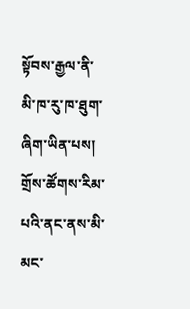སྟོབས་རྒྱལ་ནི་མི་ཁ་རུ་ཁ་ཐུག་ཞིག་ཡིན་པས། གྲོས་ཚོགས་རིམ་པའི་ནང་ནས་མི་མང་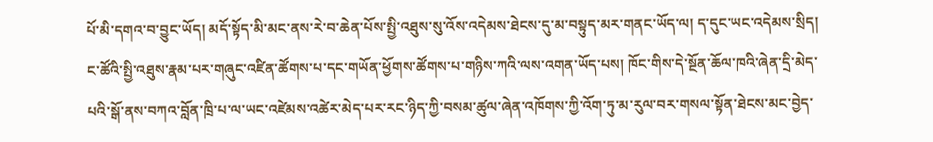པོ་མི་དགའ་བ་བྱུང་ཡོད། མདོ་སྟོད་མི་མང་ནས་རེ་བ་ཆེན་པོས་སྤྱི་འཐུས་སུ་འོས་འདེམས་ཐེངས་དུ་མ་བསྟུད་མར་གནང་ཡོད་ལ། ད་དུང་ཡང་འདེམས་སྲིད། ང་ཚོའི་སྤྱི་འཐུས་རྣམ་པར་གཞུང་འཛིན་ཚོགས་པ་དང་གཡོན་ཕྱོགས་ཚོགས་པ་གཉིས་ཀའི་ལས་འགན་ཡོད་པས། ཁོང་གིས་དེ་སྔོན་ཆོལ་ཁའི་ཞེན་དྲི་མེད་པའི་སྒོ་ནས་བཀའ་བློན་ཁྲི་པ་ལ་ཡང་འཛེམས་འཚེར་མེད་པར་རང་ཉིད་ཀྱི་བསམ་ཚུལ་ཞེན་འཁོགས་ཀྱི་འོག་ཏུ་མ་རུལ་བར་གསལ་སྟོན་ཐེངས་མང་བྱེད་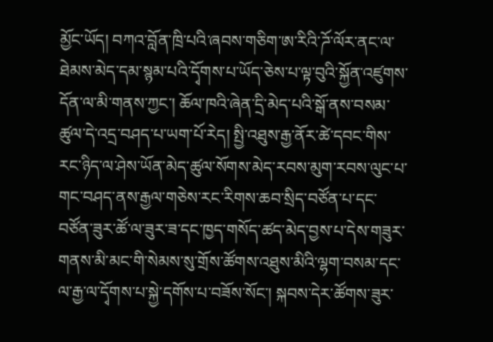མྱོང་ཡོད། བཀའ་བློན་ཁྲི་པའི་ཞབས་གཅིག་ཨ་རིའི་ཌོ་ལོར་ནང་ལ་ཐེམས་མེད་དམ་སྙམ་པའི་དྭོགས་པ་ཡོད་ཅེས་པ་ལྟ་བུའི་སྐྱོན་འཛུགས་དོན་ལ་མི་གནས་ཀྱང་། ཆོལ་ཁའི་ཞེན་དྲི་མེད་པའི་སྒོ་ནས་བསམ་ཚུལ་དེ་འདྲ་བཤད་པ་ཡག་པོ་རེད། སྤྱི་འཐུས་རྒྱ་ནོར་ཚེ་དབང་གིས་རང་ཉིད་ལ་ཤེས་ཡོན་མེད་ཚུལ་སོགས་མེད་རབས་མུག་རབས་ལུང་པ་གང་བཤད་ནས་རྒྱལ་གཅེས་རང་རིགས་ཆབ་སྲིད་བཙོན་པ་དང་བཙོན་ཟུར་ཚོ་ལ་ཟུར་ཟ་དང་ཁྱད་གསོད་ཚད་མེད་བྱས་པ་དེས་གཟུར་གནས་མི་མང་གི་སེམས་སུ་གྲོས་ཚོགས་འཐུས་མིའི་ལྷག་བསམ་དང་ལ་རྒྱ་ལ་དྭོགས་པ་སྐྱེ་དགོས་པ་བཟོས་སོང་། སྐབས་དེར་ཚོགས་ཟུར་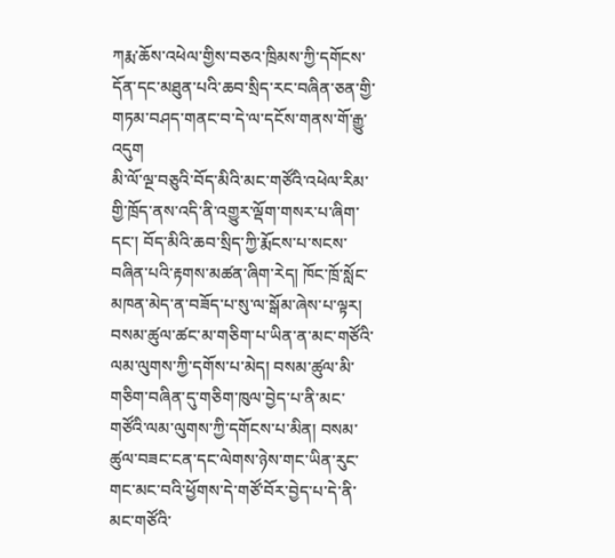ཀརྨ་ཆོས་འཕེལ་གྱིས་བཅའ་ཁྲིམས་ཀྱི་དགོངས་དོན་དང་མཐུན་པའི་ཆབ་སྲིད་རང་བཞིན་ཅན་གྱི་གཏམ་བཤད་གནང་བ་དེ་ལ་དངོས་གནས་གོ་རྒྱུ་འདུག
མི་ལོ་ལྔ་བཅུའི་བོད་མིའི་མང་གཙོའི་འཕེལ་རིམ་གྱི་ཁྲོད་ནས་འདི་ནི་འགྱུར་ལྡོག་གསར་པ་ཞིག་དང་། བོད་མིའི་ཆབ་སྲིད་ཀྱི་རྨོངས་པ་སངས་བཞིན་པའི་རྟགས་མཚན་ཞིག་རེད། ཁོང་ཁྲོ་སློང་མཁན་མེད་ན་བཟོད་པ་སུ་ལ་སྒོམ་ཞེས་པ་ལྟར། བསམ་ཚུལ་ཚང་མ་གཅིག་པ་ཡིན་ན་མང་གཙོའི་ལམ་ལུགས་ཀྱི་དགོས་པ་མེད། བསམ་ཚུལ་མི་གཅིག་བཞིན་དུ་གཅིག་ཁུལ་བྱེད་པ་ནི་མང་གཙོའི་ལམ་ལུགས་ཀྱི་དགོངས་པ་མིན། བསམ་ཚུལ་བཟང་ངན་དང་ལེགས་ཉེས་གང་ཡིན་རུང་གང་མང་བའི་ཕྱོགས་དེ་གཙོ་བོར་བྱེད་པ་དེ་ནི་མང་གཙོའི་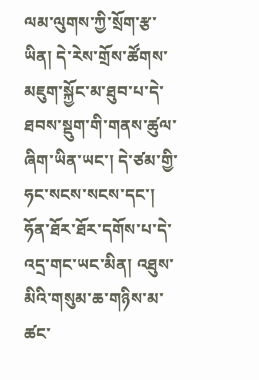ལམ་ལུགས་ཀྱི་སྲོག་རྩ་ཡིན། དེ་རེས་གྲོས་ཚོགས་མཇུག་སྐྱོང་མ་ཐུབ་པ་དེ་ཐབས་སྡུག་གི་གནས་ཚུལ་ཞིག་ཡིན་ཡང་། དེ་ཙམ་གྱི་ཧང་སངས་སངས་དང་། ཧོན་ཐོར་ཐོར་དགོས་པ་དེ་འདྲ་གང་ཡང་མིན། འཐུས་མིའི་གསུམ་ཆ་གཉིས་མ་ཚང་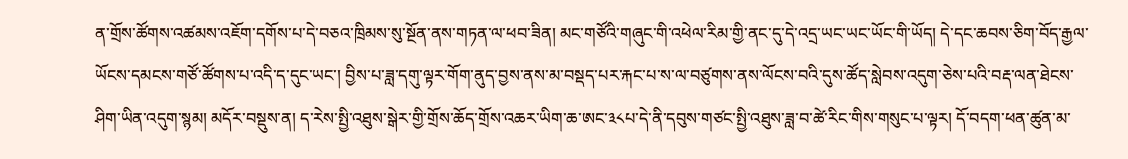ན་གྲོས་ཚོགས་འཚམས་འཇོག་དགོས་པ་དེ་བཅའ་ཁྲིམས་སུ་སྔོན་ནས་གཏན་ལ་ཕབ་ཟིན། མང་གཙོའི་གཞུང་གི་འཕེལ་རིམ་གྱི་ནང་དུ་དེ་འདྲ་ཡང་ཡང་ཡོང་གི་ཡོད། དེ་དང་ཆབས་ཅིག་བོད་རྒྱལ་ཡོངས་དམངས་གཙོ་ཚོགས་པ་འདི་ད་དུང་ཡང་། བྱིས་པ་ཟླ་དགུ་ལྟར་གོག་ནུད་བྱས་ནས་མ་བསྡད་པར་རྐང་པ་ས་ལ་བཙུགས་ནས་ལོངས་བའི་དུས་ཚོད་སླེབས་འདུག་ཅེས་པའི་བརྡ་ལན་ཐེངས་ཤིག་ཡིན་འདུག་སྙམ། མདོར་བསྡུས་ན། ད་རེས་སྤྱི་འཐུས་སྒེར་གྱི་གྲོས་ཆོད་གྲོས་འཆར་ཡིག་ཆ་ཨང་༣༨པ་དེ་ནི་དབུས་གཙང་སྤྱི་འཐུས་ཟླ་བ་ཚེ་རིང་གིས་གསུང་པ་ལྟར། དོ་བདག་ཕན་ཚུན་མ་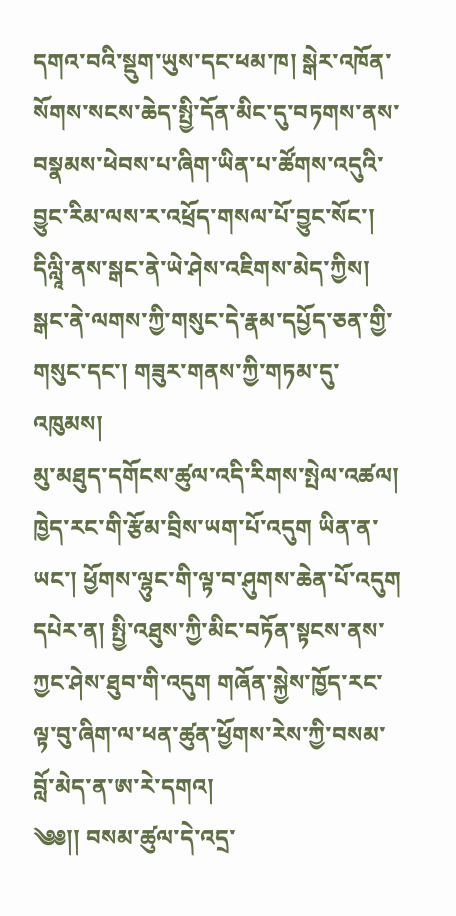དགའ་བའི་སྡུག་ཡུས་དང་ཕམ་ཁ། སྒེར་འཁོན་སོགས་སངས་ཆེད་སྤྱི་དོན་མིང་དུ་བཏགས་ནས་བསྣམས་ཕེབས་པ་ཞིག་ཡིན་པ་ཚོགས་འདུའི་བྱུང་རིམ་ལས་ར་འཕྲོད་གསལ་པོ་བྱུང་སོང་།
དིལླཱི་ནས་སྒང་ནེ་ཡེ་ཤེས་འཇིགས་མེད་ཀྱིས།
སྒང་ནེ་ལགས་ཀྱི་གསུང་དེ་རྣམ་དཔྱོད་ཅན་གྱི་གསུང་དང་། གཟུར་གནས་ཀྱི་གཏམ་དུ་འཁུམས།
མུ་མཐུད་དགོངས་ཚུལ་འདི་རིགས་སྤེལ་འཚལ།
ཁྱེད་རང་གི་རྩོམ་བྲིས་ཡག་པོ་འདུག ཡིན་ན་ཡང་། ཕྱོགས་ལྷུང་གི་ལྟ་བ་ཤུགས་ཆེན་པོ་འདུག དཔེར་ན། སྤྱི་འཐུས་ཀྱི་མིང་བཏོན་སྟངས་ནས་ཀྱང་ཤེས་ཐུབ་གི་འདུག གཞོན་སྐྱེས་ཁྱོད་རང་ལྟ་བུ་ཞིག་ལ་ཕན་ཚུན་ཕྱོགས་རེས་ཀྱི་བསམ་བློ་མེད་ན་ཨ་རེ་དགའ།
༄༅།། བསམ་ཚུལ་དེ་འདྲ་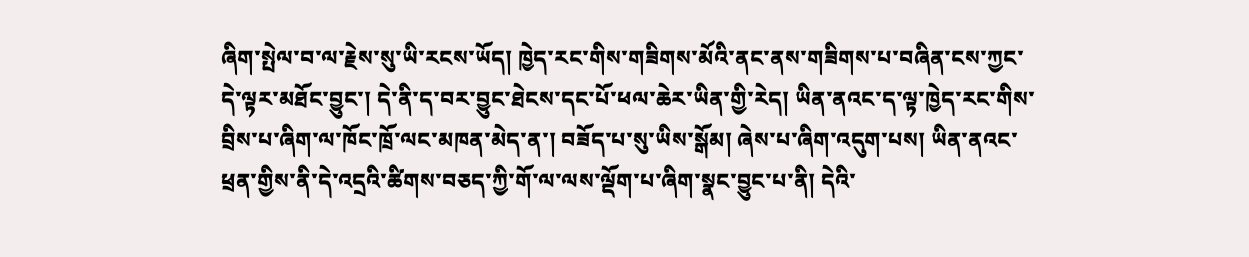ཞིག་སྤེལ་བ་ལ་རྗེས་སུ་ཡི་རངས་ཡོད། ཁྱེད་རང་གིས་གཟིགས་མོའི་ནང་ནས་གཟིགས་པ་བཞིན་ངས་ཀྱང་དེ་ལྟར་མཐོང་བྱུང་། དེ་ནི་ད་བར་བྱུང་ཐེངས་དང་པོ་ཕལ་ཆེར་ཡིན་གྱི་རེད། ཡིན་ནའང་ད་ལྟ་ཁྱེད་རང་གིས་བྲིས་པ་ཞིག་ལ་ཁོང་ཁྲོ་ལང་མཁན་མེད་ན་། བཟོད་པ་སུ་ཡིས་སྒོམ། ཞེས་པ་ཞིག་འདུག་པས། ཡིན་ནའང་ཕྲན་གྱིས་ནི་དེ་འདྲའི་ཚིགས་བཅད་ཀྱི་གོ་ལ་ལས་ལྡོག་པ་ཞིག་སྣང་བྱུང་པ་ནི། དེའི་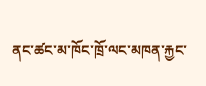ནང་ཚང་མ་ཁོང་ཁྲོ་ལང་མཁན་རྐྱང་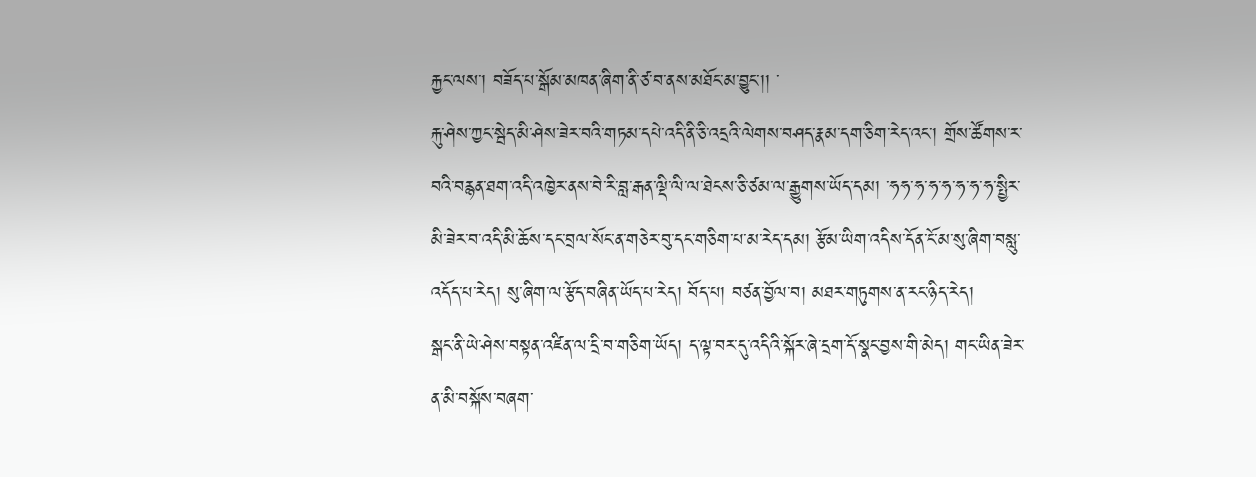རྐྱང་ལས་། བཟོད་པ་སྒོམ་མཁན་ཞིག་ནི་ཙ་བ་ནས་མཐོང་མ་བྱུང་།། ་
རྐུ་ཤེས་ཀྱང་སྦེད་མི་ཤེས་ཟེར་བའི་གཏམ་དཔེ་འདི་ནི་ཅི་འདྲའི་ལེགས་བཤད་རྣམ་དག་ཅིག་རེད་འང་། གྲོས་ཚོགས་ར་བའི་བརྙན་ཐག་འདི་འཁྱེར་ནས་བེ་རི་བླ་རྒན་ལྡི་ལི་ལ་ཐེངས་ཅི་ཙམ་ལ་རྒྱུགས་ཡོད་དམ། ་ཧཧ་ཧ་ཧ་ཧ་ཧ་ཧ་ཧ་སྤྱིར་མི་ཟེར་བ་འདི་མི་ཆོས་དང་བྲལ་སོང་ན་གཅེར་བུ་དང་གཅིག་པ་མ་རེད་དམ། རྩོམ་ཡིག་འདིས་དོན་ངོ་མ་སུ་ཞིག་བསླུ་འདོད་པ་རེད། སུ་ཞིག་ལ་རྩོད་བཞིན་ཡོད་པ་རེད། བོད་པ། བཙན་བྱོལ་བ། མཐར་གཏུགས་ན་རང་ཉིད་རེད།
སྒང་ནི་ཡེ་ཤེས་བསྟན་འཛིན་ལ་དྲི་བ་གཅིག་ཡོད། ད་ལྟ་བར་དུ་འདིའི་སྐོར་ཞེ་དྲག་དོ་སྣང་བྱས་གི་མེད། གང་ཡིན་ཟེར་ན་མི་བསྐོས་བཞག་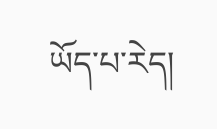ཡོད་པ་རེད།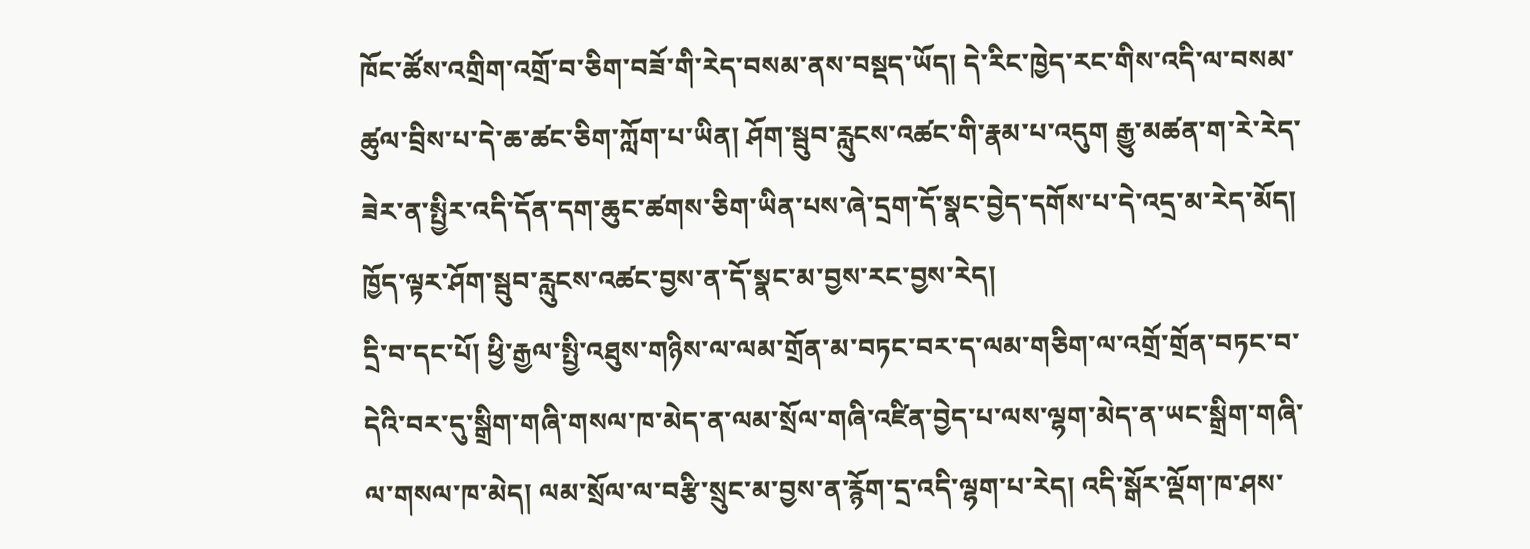ཁོང་ཚོས་འགྲིག་འགྲོ་བ་ཅིག་བཟོ་གི་རེད་བསམ་ནས་བསྡད་ཡོད། དེ་རིང་ཁྱེད་རང་གིས་འདི་ལ་བསམ་ཚུལ་བྲིས་པ་དེ་ཆ་ཚང་ཅིག་ཀློག་པ་ཡིན། ཤོག་སྦུབ་རླུངས་འཚང་གི་རྣམ་པ་འདུག རྒྱུ་མཚན་ག་རེ་རེད་ཟེར་ན་སྤྱིར་འདི་དོན་དག་ཆུང་ཚགས་ཅིག་ཡིན་པས་ཞེ་དྲག་དོ་སྣང་བྱེད་དགོས་པ་དེ་འདྲ་མ་རེད་མོད། ཁྱོད་ལྟར་ཤོག་སྦུབ་རླུངས་འཚང་བྱས་ན་དོ་སྣང་མ་བྱས་རང་བྱས་རེད།
དྲི་བ་དང་པོ། ཕྱི་རྒྱལ་སྤྱི་འཐུས་གཉིས་ལ་ལམ་གྲོན་མ་བཏང་བར་ད་ལམ་གཅིག་ལ་འགྲོ་གྲོན་བཏང་བ་དེའི་བར་དུ་སྒྲིག་གཞི་གསལ་ཁ་མེད་ན་ལམ་སྲོལ་གཞི་འཛིན་བྱེད་པ་ལས་ལྷག་མེད་ན་ཡང་སྒྲིག་གཞི་ལ་གསལ་ཁ་མེད། ལམ་སྲོལ་ལ་བརྩི་སྲུང་མ་བྱས་ན་རྙོག་དྲ་འདི་ལྷག་པ་རེད། འདི་སྒོར་ལྡོག་ཁ་ཤས་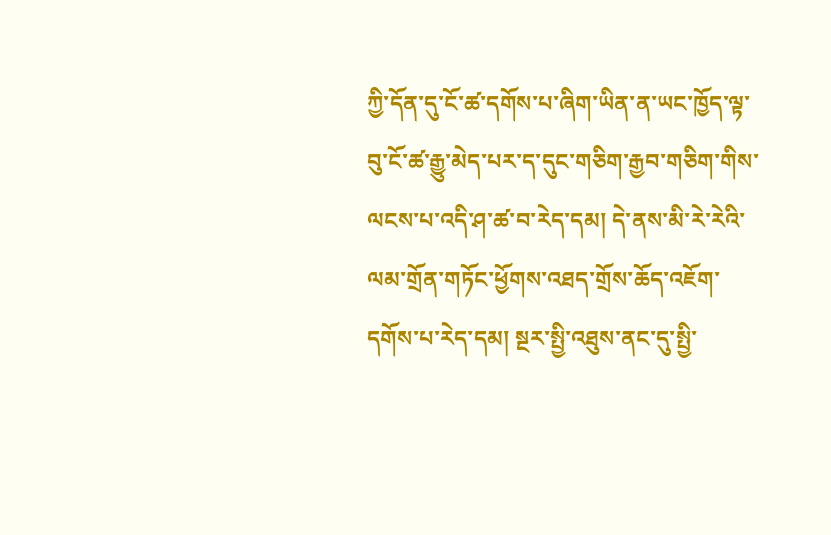ཀྱི་དོན་དུ་ངོ་ཚ་དགོས་པ་ཞིག་ཡིན་ན་ཡང་ཁྱོད་ལྟ་བུ་ངོ་ཚ་རྒྱུ་མེད་པར་ད་དུང་གཅིག་རྒྱབ་གཅིག་གིས་ལངས་པ་འདི་ཤ་ཚ་བ་རེད་དམ། དེ་ནས་མི་རེ་རེའི་ལམ་གྲོན་གཏོང་ཕྱོགས་འཐད་གྲོས་ཆོད་འཇོག་དགོས་པ་རེད་དམ། སྔར་སྤྱི་འཐུས་ནང་དུ་སྤྱི་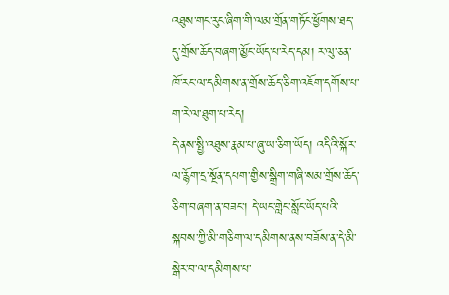འཐུས་གང་རུང་ཞིག་གི་ལམ་གྲོན་གཏོང་ཕྱོགས་ཐད་དུ་གྲོས་ཆོད་བཞག་མྱོང་ཡོད་པ་རེད་དམ། ར་ལུ་ཅན་ཁོ་རང་ལ་དམིགས་ན་གྲོས་ཆོད་ཅིག་འཇོག་དགོས་པ་ག་རེ་ལ་ཐུག་པ་རེད།
དེ་ནས་སྤྱི་འཐུས་རྣམ་པ་ཞུ་ཡ་ཅིག་ཡོད། འདིའི་སྐོར་ལ་རྙོག་དྲ་སྔོན་དཔག་གྱིས་སྒྲིག་གཞི་སམ་གྲོས་ཆོད་ཅིག་བཞག་ན་བཟང་། དེ་ཡང་གླེང་སློང་ཡོད་པའི་སྐབས་ཀྱི་མི་གཅིག་ལ་དམིགས་ནས་བཟོས་ན་དེ་མི་སྒེར་བ་ལ་དམིགས་པ་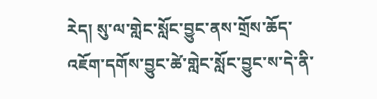རེད། སུ་ལ་གླེང་སློང་བྱུང་ནས་གྲོས་ཆོད་འཇོག་དགོས་བྱུང་ཚེ་གླེང་སློང་བྱུང་ས་དེ་ནི་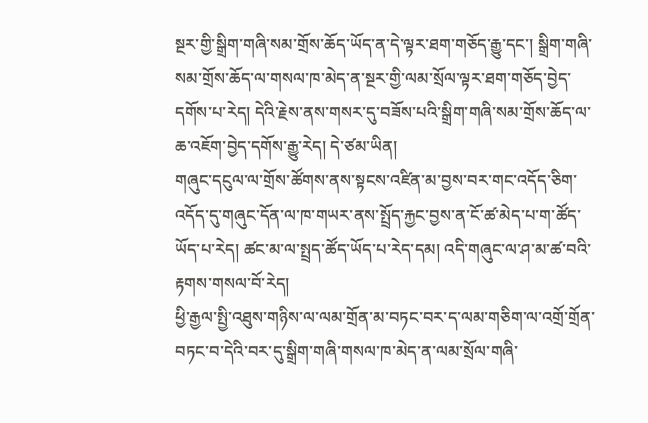སྔར་གྱི་སྒྲིག་གཞི་སམ་གྲོས་ཆོད་ཡོད་ན་དེ་ལྟར་ཐག་གཅོད་རྒྱུ་དང་། སྒྲིག་གཞི་སམ་གྲོས་ཆོད་ལ་གསལ་ཁ་མེད་ན་སྔར་གྱི་ལམ་སྲོལ་ལྟར་ཐག་གཅོད་བྱེད་དགོས་པ་རེད། དེའི་རྗེས་ནས་གསར་དུ་བཟོས་པའི་སྒྲིག་གཞི་སམ་གྲོས་ཆོད་ལ་ཆ་འཇོག་བྱེད་དགོས་རྒྱུ་རེད། དེ་ཙམ་ཡིན།
གཞུང་དངུལ་ལ་གྲོས་ཚོགས་ནས་སྟངས་འཛིན་མ་བྱས་བར་གང་འདོད་ཅིག་འདོད་དུ་གཞུང་དོན་ལ་ཁ་གཡར་ནས་སྤྲོད་རྐྱང་བྱས་ན་ངོ་ཚ་མེད་པ་ག་ཚོད་ཡོད་པ་རེད། ཚང་མ་ལ་སྤྲད་ཚོད་ཡོད་པ་རེད་དམ། འདི་གཞུང་ལ་ཤ་མ་ཚ་བའི་རྟགས་གསལ་བོ་རེད།
ཕྱི་རྒྱལ་སྤྱི་འཐུས་གཉིས་ལ་ལམ་གྲོན་མ་བཏང་བར་ད་ལམ་གཅིག་ལ་འགྲོ་གྲོན་བཏང་བ་དེའི་བར་དུ་སྒྲིག་གཞི་གསལ་ཁ་མེད་ན་ལམ་སྲོལ་གཞི་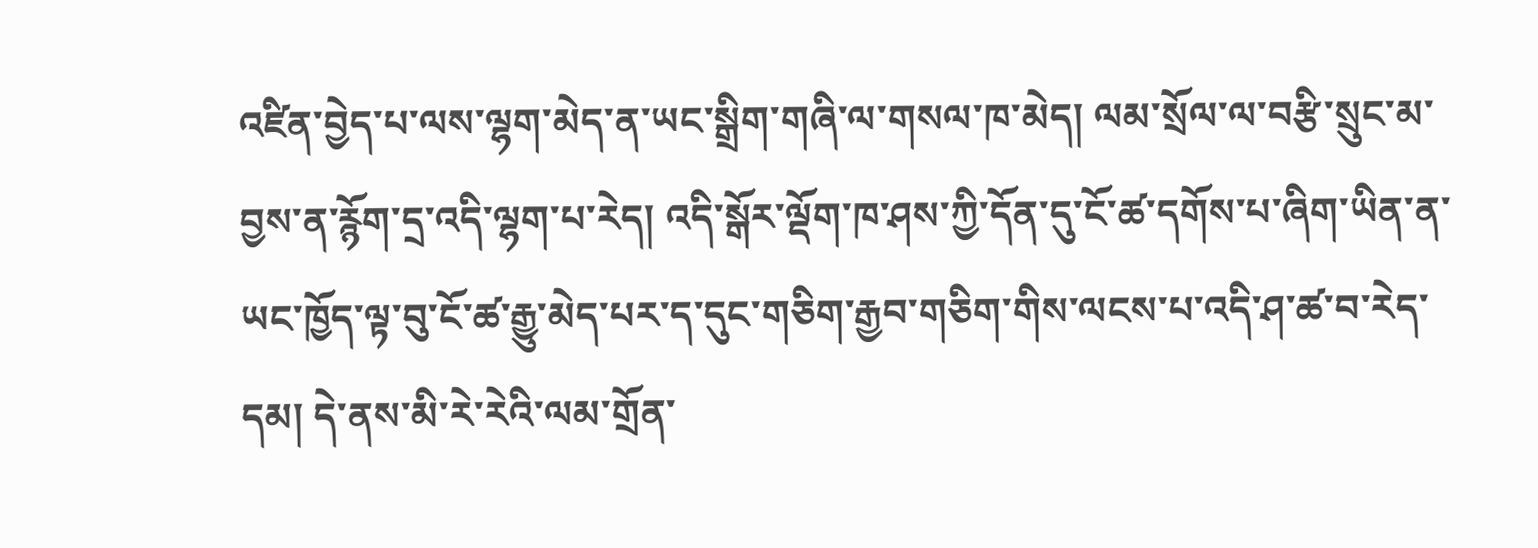འཛིན་བྱེད་པ་ལས་ལྷག་མེད་ན་ཡང་སྒྲིག་གཞི་ལ་གསལ་ཁ་མེད། ལམ་སྲོལ་ལ་བརྩི་སྲུང་མ་བྱས་ན་རྙོག་དྲ་འདི་ལྷག་པ་རེད། འདི་སྒོར་ལྡོག་ཁ་ཤས་ཀྱི་དོན་དུ་ངོ་ཚ་དགོས་པ་ཞིག་ཡིན་ན་ཡང་ཁྱོད་ལྟ་བུ་ངོ་ཚ་རྒྱུ་མེད་པར་ད་དུང་གཅིག་རྒྱབ་གཅིག་གིས་ལངས་པ་འདི་ཤ་ཚ་བ་རེད་དམ། དེ་ནས་མི་རེ་རེའི་ལམ་གྲོན་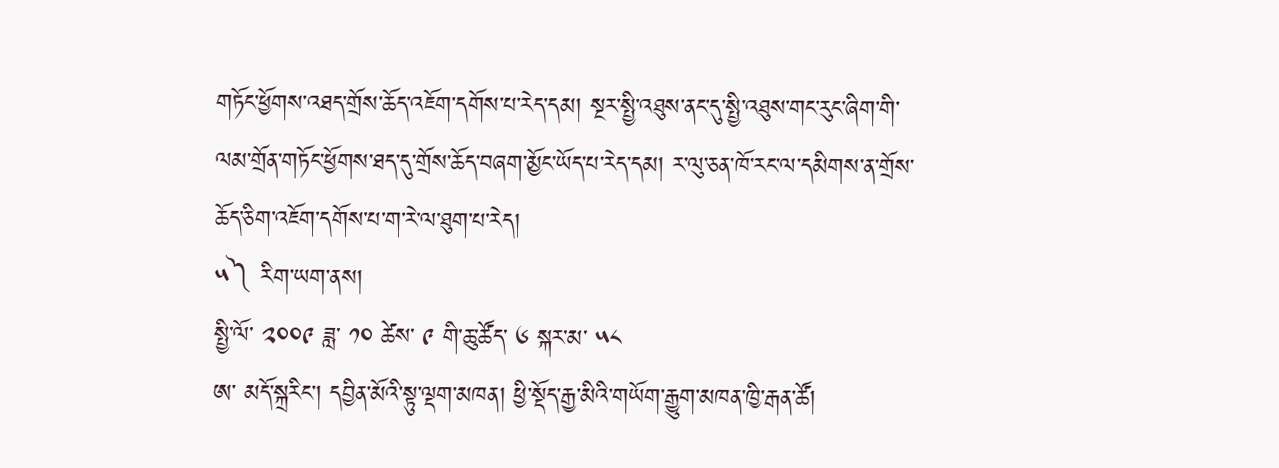གཏོང་ཕྱོགས་འཐད་གྲོས་ཆོད་འཇོག་དགོས་པ་རེད་དམ། སྔར་སྤྱི་འཐུས་ནང་དུ་སྤྱི་འཐུས་གང་རུང་ཞིག་གི་ལམ་གྲོན་གཏོང་ཕྱོགས་ཐད་དུ་གྲོས་ཆོད་བཞག་མྱོང་ཡོད་པ་རེད་དམ། ར་ལུ་ཅན་ཁོ་རང་ལ་དམིགས་ན་གྲོས་ཆོད་ཅིག་འཇོག་དགོས་པ་ག་རེ་ལ་ཐུག་པ་རེད།
༥༽ རིག་ཡག་ནས།
སྤྱི་ལོ་ ༢༠༠༩ ཟླ་ ༡༠ ཚེས་ ༩ གི་ཆུ་ཚོད་ ༦ སྐར་མ་ ༥༨
ཨ་ མདོ་སྐྲརིང་། དབྱིན་མོའི་སྟུ་ལྡག་མཁན། ཕྱི་སྡོད་རྒྱ་མིའི་གཡོག་རྒྱུག་མཁན་ཁྱི་རྒན་ཚོ།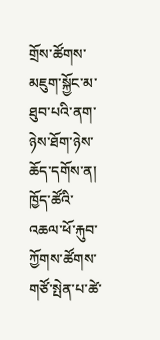གྲོས་ཚོགས་མཇུག་སྐྱོང་མ་ཐུབ་པའི་ནག་ཉེས་ཐོག་ཉེས་ཆོད་དགོས་ན། ཁྱོད་ཚོའི་འཆལ་ཕོ་རྐུབ་ཀྱོགས་ཚོགས་གཙོ་སྤེན་པ་ཚེ་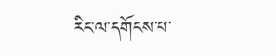རིང་ལ་དགོངས་པ་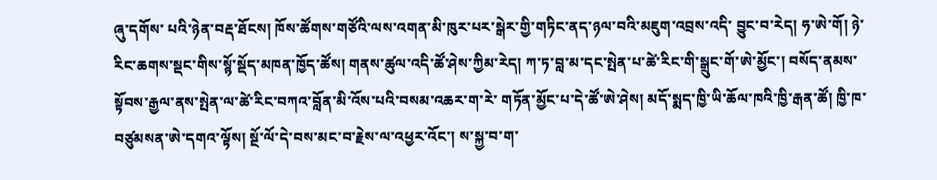ཞུ་དགོས་ པའི་ཉེན་བརྡ་ཐོངས། ཁོས་ཚོགས་གཙོའི་ལས་འགན་མི་ཁུར་པར་སྒེར་གྱི་གཏིང་ནད་ཉལ་བའི་མཇུག་འབྲས་འདི་ བྱུང་བ་རེད། ཧ་ཨེ་གོ། ཉེ་རིང་ཆགས་སྡང་གིས་སྙོ་སྡོད་མཁན་ཁྱོད་ཚོས། གནས་ཚུལ་འདི་ཚོ་ཤེས་ཀྱིམ་རེད། ཀ་ཏ་བླ་མ་དང་སྤེན་པ་ཚེ་རིང་གི་སྒྲུང་གོ་ཨེ་མྱོང་། བསོད་ནམས་སྟོབས་རྒྱལ་ནས་སྤེན་ལ་ཚེ་རིང་བཀའ་བློན་མི་འོས་པའི་བསམ་འཆར་ག་རེ་ གཏོན་མྱོང་པ་དེ་ཚོ་ཨེ་ཤེས། མདོ་སྨད་ཁྱི་ཡི་ཆོལ་ཁའི་ཁྱི་རྒན་ཚོ། ཁྱི་ཁ་བཙུམསན་ཨེ་དགའ་ལྟོས། སྔོ་ལོ་དེ་བས་མང་བ་རྗེས་ལ་འཕྱར་འོང་། ས་སྐྱ་བ་ག་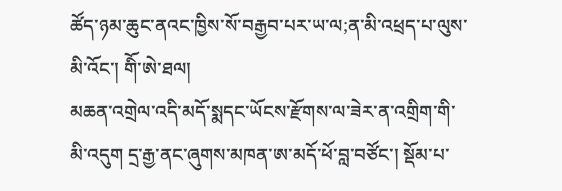ཚོད་ཉམ་ཆུང་ནའང་ཁྱིས་སོ་བརྒྱབ་པར་ཡ་ལ;ན་མི་འཕྲད་པ་ལུས་མི་འོང་། གིོ་ཨེ་ཐལ།
མཆན་འགྲེལ་འདི་མདོ་སྨདང་ཡོངས་རྫོགས་ལ་ཟེར་ན་འགྲིག་གི་མི་འདུག དྲ་རྒྱ་ནང་ཞུགས་མཁན་ཨ་མདོ་ཕོ་བླ་བཙོང་། སྡོམ་པ་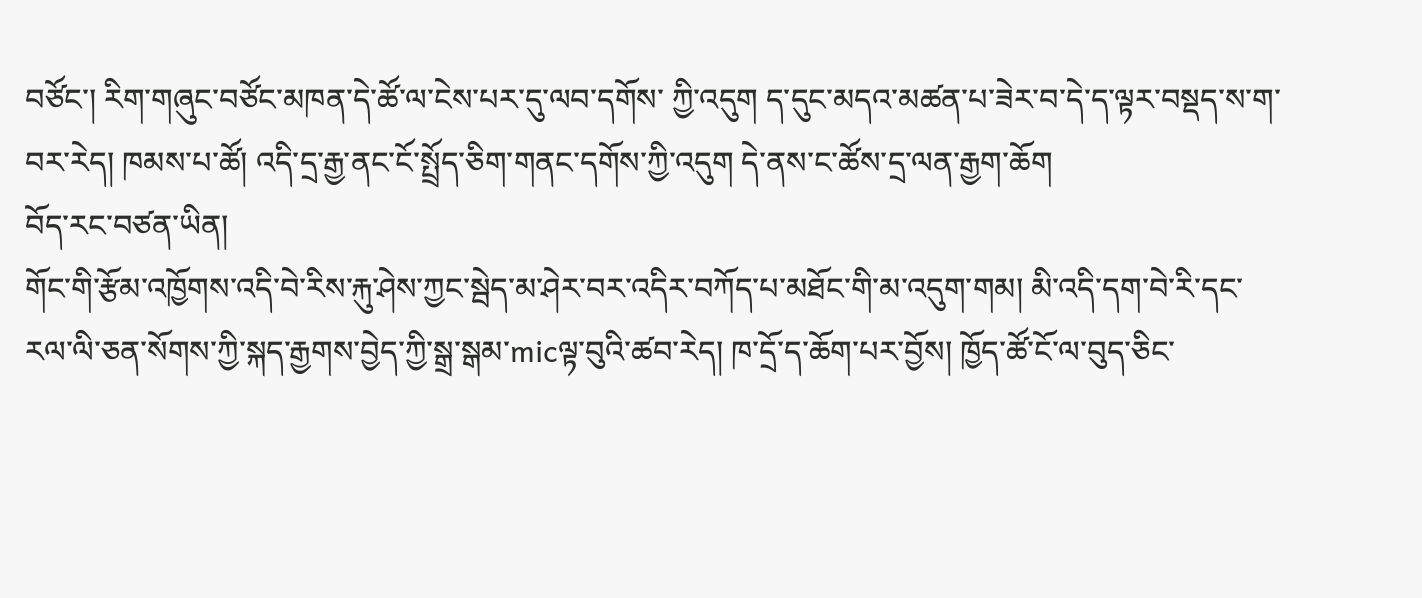བཙོང་། རིག་གཞུང་བཙོང་མཁན་དེ་ཚོ་ལ་ངེས་པར་དུ་ལབ་དགོས་ ཀྱི་འདུག ད་དུང་མདའ་མཚན་པ་ཟེར་བ་དེ་ད་ལྟར་བསྡད་ས་ག་བར་རེད། ཁམས་པ་ཚོ། འདི་དྲ་རྒྱ་ནང་ངོ་སྤྲོད་ཅིག་གནང་དགོས་ཀྱི་འདུག དེ་ནས་ང་ཚོས་དྲ་ལན་རྒྱག་ཆོག
བོད་རང་བཙན་ཡིན།
གོང་གི་རྩོམ་འཁྱོགས་འདི་བེ་རིས་རྐུ་ཤེས་ཀྱང་སྦེད་མ་ཤེར་བར་འདིར་བཀོད་པ་མཐོང་གི་མ་འདུག་གམ། མི་འདི་དག་བེ་རི་དང་རལ་ལི་ཅན་སོགས་ཀྱི་སྐད་རྒྱགས་བྱེད་ཀྱི་སྒྲ་སྒམ་micལྟ་བུའི་ཚབ་རེད། ཁ་དྲོ་ད་ཆོག་པར་བྱོས། ཁྱོད་ཚོ་ངོ་ལ་བུད་ཅིང་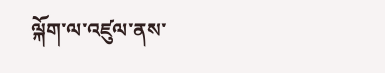ལྐོག་ལ་འཛུལ་ནས་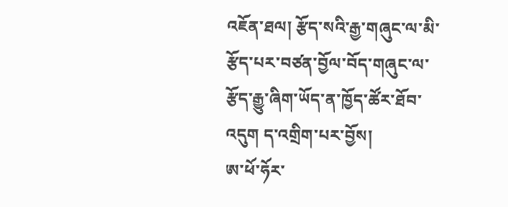འཇོན་ཐལ། རྩོད་སའི་རྒྱ་གཞུང་ལ་མི་རྩོད་པར་བཙན་བྱོལ་བོད་གཞུང་ལ་རྩོད་རྒྱུ་ཞིག་ཡོད་ན་ཁྱོད་ཚོར་ཐོབ་འདུག ད་འགྲིག་པར་བྱོས།
ཨ་ཕོ་ཧོར་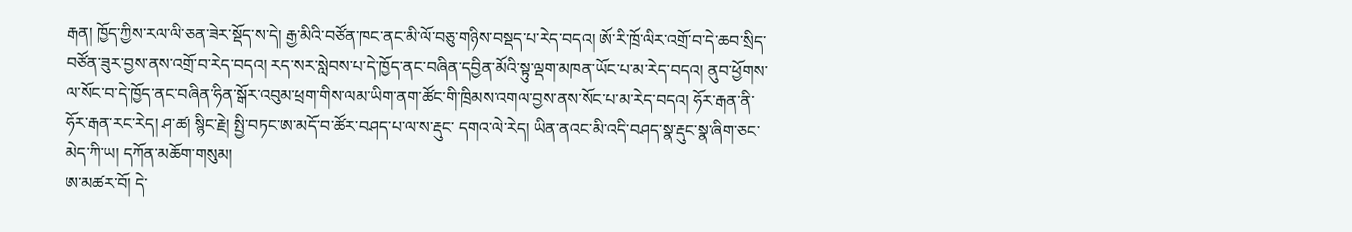རྒན། ཁྱོད་ཀྱིས་རལ་ལི་ཅན་ཟེར་སྡོད་ས་དེ། རྒྱ་མིའི་བཙོན་ཁང་ནང་མི་ལོ་བཅུ་གཉིས་བསྡད་པ་རེད་བདའ། ཨོ་རི་ཁྲོ་ལིར་འགྲོ་བ་དེ་ཆབ་སྲིད་བཙོན་ཟུར་བྱས་ནས་འགྲོ་བ་རེད་བདའ། རད་སར་སླེབས་པ་དེ་ཁྱོད་ནང་བཞིན་དབྱིན་མོའི་སྟུ་ལྡག་མཁན་ཡོང་པ་མ་རེད་བདའ། ནུབ་ཕྱོགས་ལ་སོང་བ་དེ་ཁྱོད་ནང་བཞིན་ཧིན་སྒོར་འབུམ་ཕྲག་གིས་ལམ་ཡིག་ནག་ཚོང་གི་ཁྲིམས་འགལ་བྱས་ནས་སོང་པ་མ་རེད་བདའ། ཧོར་རྒན་ནི་ཧོར་རྒན་རང་རེད། ཤ་ཚ། སྙིང་རྗེ། སྤྱི་བཏང་ཨ་མདོ་བ་ཚོར་བཤད་པ་ལ་ས་རྡུང་ དགའ་ལེ་རེད། ཡིན་ནའང་མི་འདི་བཤད་སྣ་རྡུང་སྣ་ཞིག་ཅང་མེད་ཀི་ཡ། དཀོན་མཆོག་གསུམ།
ཨ་མཚར་བོ། དེ་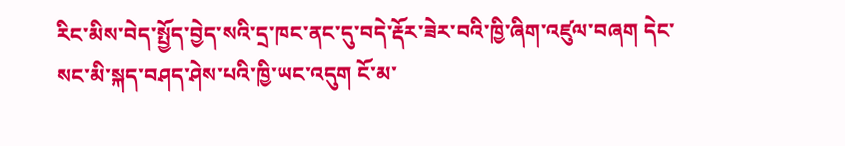རིང་མིས་བེད་སྤྱོད་བྱེད་སའི་དྲ་ཁང་ནང་དུ་བདེ་རྡོར་ཟེར་བའི་ཁྱི་ཞིག་འཛུལ་བཞག དེང་སང་མི་སྐད་བཤད་ཤེས་པའི་ཁྱི་ཡང་འདུག ངོ་མ་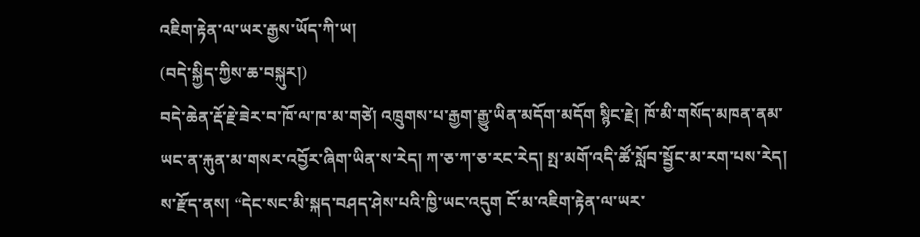འཇིག་རྟེན་ལ་ཡར་རྒྱས་ཡོད་ཀི་ཡ།
(བདེ་སྐྱིད་ཀྱིས་ཆ་བསྐུར།)
བདེ་ཆེན་རྡོ་རྗེ་ཟེར་བ་ཁོ་ལ་ཁ་མ་གཙེ། འཁྲུགས་པ་རྒྱག་རྒྱུ་ཡིན་མདོག་མདོག སྙིང་རྗེ། ཁོ་མི་གསོད་མཁན་ནམ་ཡང་ན་རྐུན་མ་གསར་འབྱོར་ཞིག་ཡིན་ས་རེད། ཀ་ཅ་ཀ་ཅ་རང་རེད། སྤ་མགོ་འདི་ཚོ་སློབ་སྦྱོང་མ་རག་པས་རེད།
ས་རྫོད་ནས། “དེང་སང་མི་སྐད་བཤད་ཤེས་པའི་ཁྱི་ཡང་འདུག ངོ་མ་འཇིག་རྟེན་ལ་ཡར་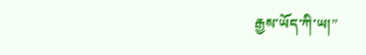རྒྱས་ཡོད་ཀི་ཡ།”